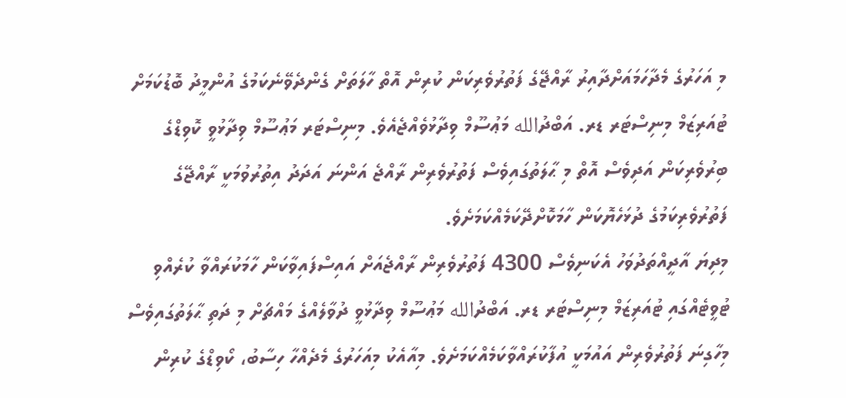މި އަހަރުގެ މެދާހަމައަށްދާއިރު ރާއްޖޭގެ ފަތުރުވެރިކަން ކުރިން އޮތް ހާލަތަށް ގެންދެވޭނެކަމުގެ އުންމީދު ބޮޑުކަމަށް ޓުއަރިޒަމް މިނިސްޓަރ ޑރ. އަބްދުالله މަޢުސޫމް ވިދާޅުވެއްޖެއެވެ. މިނިސްޓަރ މަޢުސޫމް ވިދާޅުވީ ކޮވިޑްގެ ބިރުވެރިކަން އަދިވެސް އޮތް މި ޙާލަތުގައިވެސް ފަތުރުވެރިން ރާއްޖެ އަންނަ އަދަދު އިތުރުވުމަކީ ރާއްޖޭގެ ފަތުރުވެރިކަމުގެ ދުޅަހެޔޮކަން ހާމަކޮށްދޭކަމެއްކަމަށެވެ.
މިދިޔަ އާދީއްތަދުވަހު އެކަނިވެސް 4300 ފަތުރުވެރިން ރާއްޖެއަށް އައިސްފައިވާކަން ހާމަކުރައްވާ ކުރެއްވި ޓުވީޓެއްގައި ޓުއަރިޒަމް މިނިސްޓަރ ޑރ. އަބްދުالله މަޢުސޫމް ވިދާޅުވީ ދުވާލެއްގެ މައްޗަށް މި ދަތި ޙާލަތުގައިވެސް މިހާގިނަ ފަތުރުވެރިން އައުމަކީ އުފާކުރައްވާކަމެއްކަމަށެވެ. މިއާއެކު މިއަހަރުގެ މެދެއްހާ ހިސާބު، ކޯވިޑްގެ ކުރިން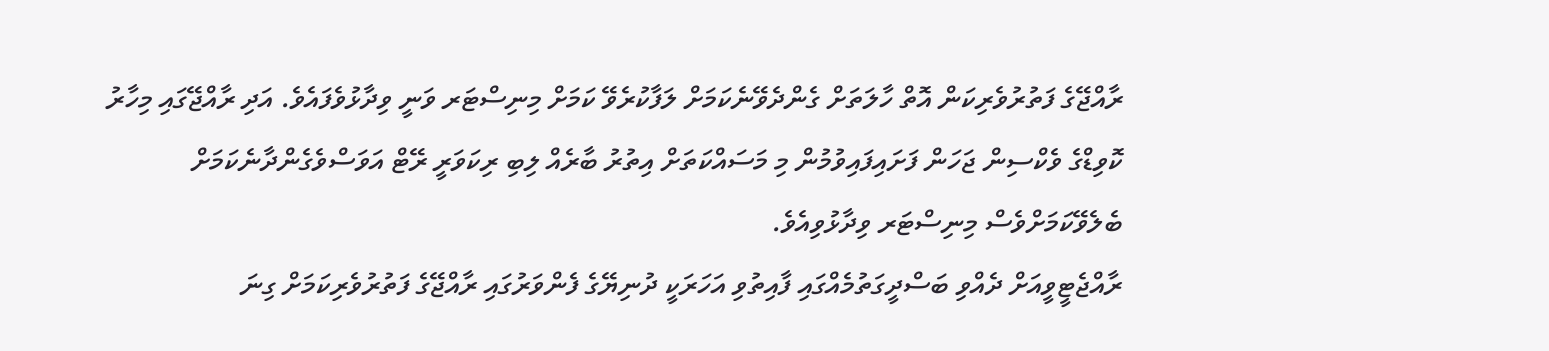ރާއްޖޭގެ ފަތުރުވެރިކަން އޮތް ހާލަތަށް ގެންދެވޭނެކަމަށް ލަފާކުރެވޭ ކަމަށް މިނިސްޓަރ ވަނީ ވިދާޅުވެފައެވެ. އަދި ރާއްޖޭގައި މިހާރު ކޮވިޑްގެ ވެކްސިން ޖަހަން ފަށައިފައިވުމުން މި މަސައްކަތަށް އިތުރު ބާރެއް ލިބި ރިކަވަރީ ރޭޓް އަވަސްވެގެންދާނެކަމަށް ބެލެވޭކަމަށްވެސް މިނިސްޓަރ ވިދާޅުވިއެވެ.
ރާއްޖެޓީވީއަށް ދެއްވި ބަސްދީގަތުމެއްގައި ފާއިތުވި އަހަރަކީ ދުނިޔޭގެ ފެންވަރުގައި ރާއްޖޭގެ ފަތުރުވެރިކަމަށް ގިނަ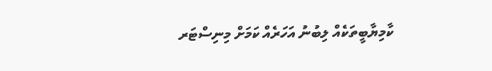ކާމިޔާބީތަކެއް ލިބުނު އަހަރެއް ކަމަށް މިނިސްޓަރ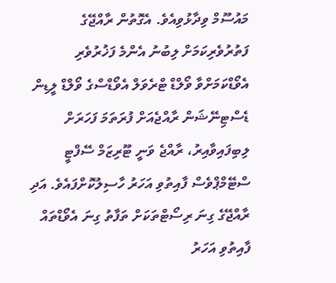މައުސޫމް ވިދާޅުވިއެވެ. އެގޮތުން ރާއްޖޭގެ ފަތުރުވެރިކަމަށް ލިބުނު އެންމެ ފަޚުރުވެރި އެވޯޑްކަމަށްވާ ވޯލްޑް ޓްރެވަލް އެވޯޑްސްގެ ވޯލްޑް ލީޑިން ޑެސްޓިނޭޝަން ރާއްޖެއަށް ފުރަތަމަ ފަހަރަށް ލިބިފައިވާއިރު، ރާއްޖެ ވަނީ ޓޫރިޒަމް ސޭފްޓީ ސްޓޭމްޕްވެސް ފާއިތުވި އަހަރު ހާސިލުކޮށްފައެވެ. އަދި ރާއްޖޭގެ ގިނަ ރިސޯޓްތަކަށް ތަފާތު ގިނަ އެވޯޑްތައް ފާއިތުވި އަހަރު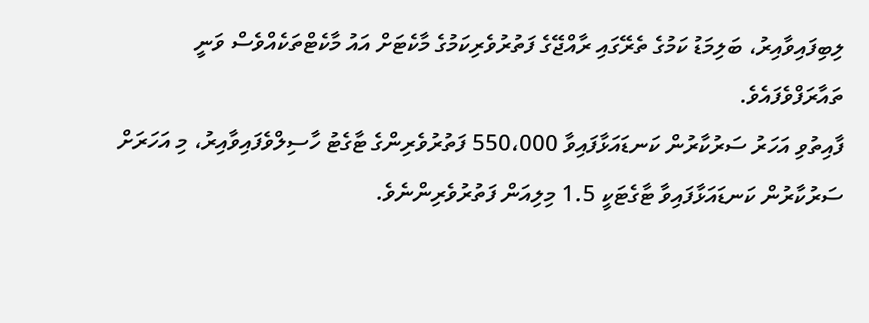ލިބިފައިވާއިރު، ބަލިމަޑު ކަމުގެ ތެރޭގައި ރާއްޖޭގެ ފަތުރުވެރިކަމުގެ މާކެޓަށް އައު މާކެޓްތަކެއްވެސް ވަނީ ތައާރަފްވެފައެވެ.
ފާއިތުވި އަހަރު ސަރުކާރުން ކަނޑައަޅާފައިވާ 550،000 ފަތުރުވެރިންގެ ޓާގެޓު ހާސިލްވެފައިވާއިރު، މި އަހަރަށް ސަރުކާރުން ކަނޑައަޅާފައިވާ ޓާގެޓަކީ 1.5 މިލިއަން ފަތުރުވެރިންނެވެ.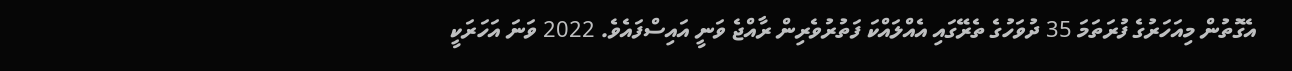އެގޮތުން މިއަހަރުގެ ފުރަތަމަ 35 ދުވަހުގެ ތެރޭގައި އެއްލައްކަ ފަތުރުވެރިން ރާއްޖެ ވަނީ އައިސްފައެވެ. 2022 ވަނަ އަހަރަކީ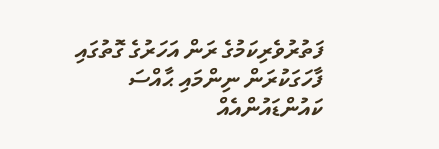ފަތުރުވެރިކަމުގެ ރަން އަހަރުގެ ގޮތުގައި ފާހަގަކުރަން ނިންމައި ޙާއްސަ ކައުންޑައުންއެއް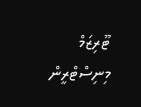ޓޫރިޒަމް މިނިސްޓްރީން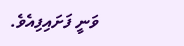ވަނީ ފަށައިފިއެވެ.